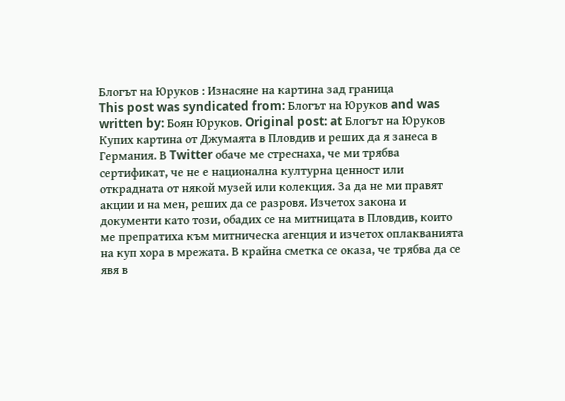Блогът на Юруков : Изнасяне на картина зад граница
This post was syndicated from: Блогът на Юруков and was written by: Боян Юруков. Original post: at Блогът на Юруков
Купих картина от Джумаята в Пловдив и реших да я занеса в Германия. В Twitter обаче ме стреснаха, че ми трябва сертификат, че не е национална културна ценност или открадната от някой музей или колекция. За да не ми правят акции и на мен, реших да се разровя. Изчетох закона и документи като този, обадих се на митницата в Пловдив, които ме препратиха към митническа агенция и изчетох оплакванията на куп хора в мрежата. В крайна сметка се оказа, че трябва да се явя в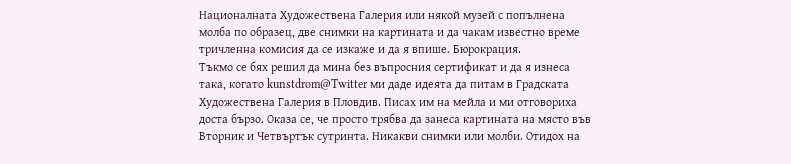Националната Художествена Галерия или някой музей с попълнена молба по образец, две снимки на картината и да чакам известно време тричленна комисия да се изкаже и да я впише. Бюрокрация.
Тъкмо се бях решил да мина без въпросния сертификат и да я изнеса така, когато kunstdrom@Twitter ми даде идеята да питам в Градската Художествена Галерия в Пловдив. Писах им на мейла и ми отговориха доста бързо. Оказа се, че просто трябва да занеса картината на място във Вторник и Четвъртък сутринта. Никакви снимки или молби. Отидох на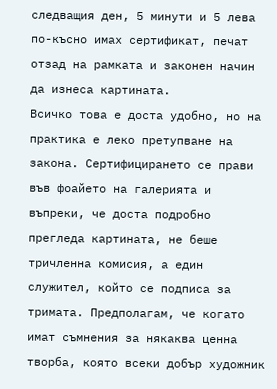следващия ден, 5 минути и 5 лева по-късно имах сертификат, печат отзад на рамката и законен начин да изнеса картината.
Всичко това е доста удобно, но на практика е леко претупване на закона. Сертифицирането се прави във фоайето на галерията и въпреки, че доста подробно прегледа картината, не беше тричленна комисия, а един служител, който се подписа за тримата. Предполагам, че когато имат съмнения за някаква ценна творба, която всеки добър художник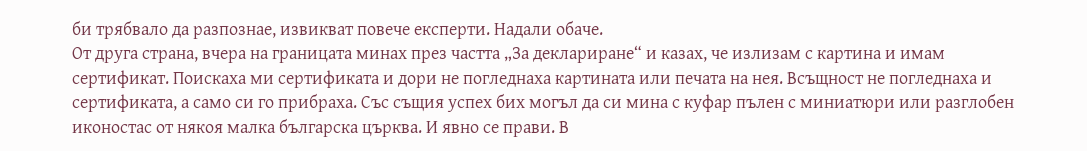би трябвало да разпознае, извикват повече експерти. Надали обаче.
От друга страна, вчера на границата минах през частта „За деклариране“ и казах, че излизам с картина и имам сертификат. Поискаха ми сертификата и дори не погледнаха картината или печата на нея. Всъщност не погледнаха и сертификата, а само си го прибраха. Със същия успех бих могъл да си мина с куфар пълен с миниатюри или разглобен иконостас от някоя малка българска църква. И явно се прави. В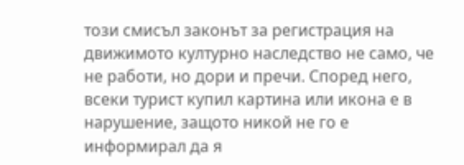този смисъл законът за регистрация на движимото културно наследство не само, че не работи, но дори и пречи. Според него, всеки турист купил картина или икона е в нарушение, защото никой не го е информирал да я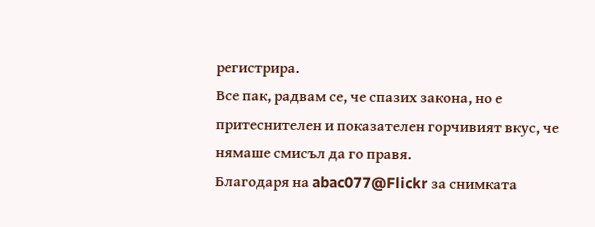регистрира.
Все пак, радвам се, че спазих закона, но е притеснителен и показателен горчивият вкус, че нямаше смисъл да го правя.
Благодаря на abac077@Flickr за снимката